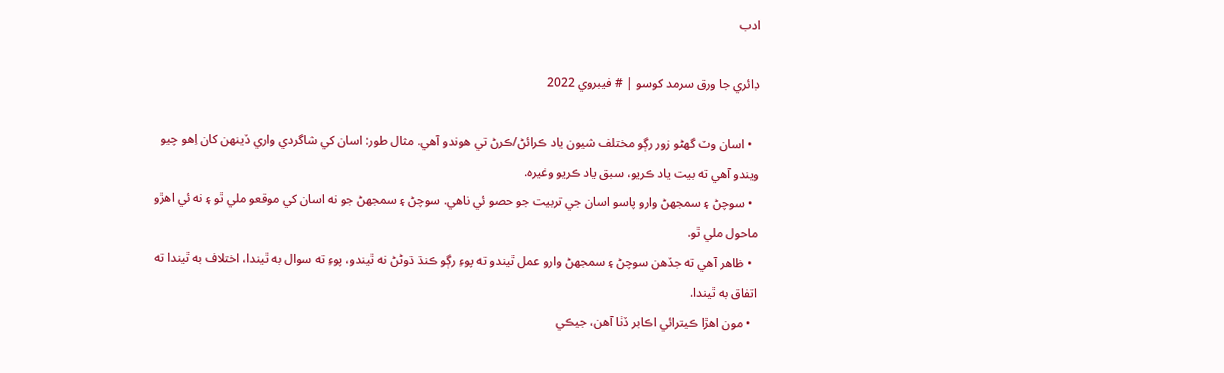ادب

ڊائري جا ورق سرمد کوسو | # فيبروي 2022

  • اسان وٽ گهڻو زور رڳو مختلف شيون ياد ڪرائڻ/ڪرڻ تي هوندو آهي. مثال طور: اسان کي شاگردي واري ڏينهن کان اِهو چيو ويندو آهي ته بيت ياد ڪريو، سبق ياد ڪريو وغيره.
  • سوچڻ ۽ سمجهڻ وارو پاسو اسان جي تربيت جو حصو ئي ناهي. سوچڻ ۽ سمجهڻ جو نه اسان کي موقعو ملي ٿو ۽ نه ئي اهڙو ماحول ملي ٿو.
  • ظاهر آهي ته جڏهن سوچڻ ۽ سمجهڻ وارو عمل ٿيندو ته پوءِ رڳو ڪنڌ ڌوڻڻ نه ٿيندو، پوءِ ته سوال به ٿيندا، اختلاف به ٿيندا ته اتفاق به ٿيندا.
  • مون اهڙا ڪيترائي اڪابر ڏٺا آهن، جيڪي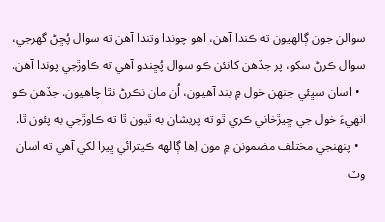سوالن جون ڳالهيون ته ڪندا آهن، اهو چوندا وتندا آهن ته سوال پُڇڻ گهرجي، سوال ڪرڻ سکو، پر جڏهن کانئن ڪو سوال پُڇندو آهي ته ڪاوڙجي پوندا آهن.
  • اسان سڀئي جنهن خول ۾ بند آهيون، اُن مان نڪرڻ نٿا چاهيون. جڏهن ڪو انهيءَ خول جي ڇيڙخاني ڪري ٿو ته پريشان به ٿيون ٿا ته ڪاوڙجي به پئون ٿا.
  • پنهنجي مختلف مضمونن ۾ مون اِها ڳالهه ڪيترائي ڀيرا لکي آهي ته اسان وٽ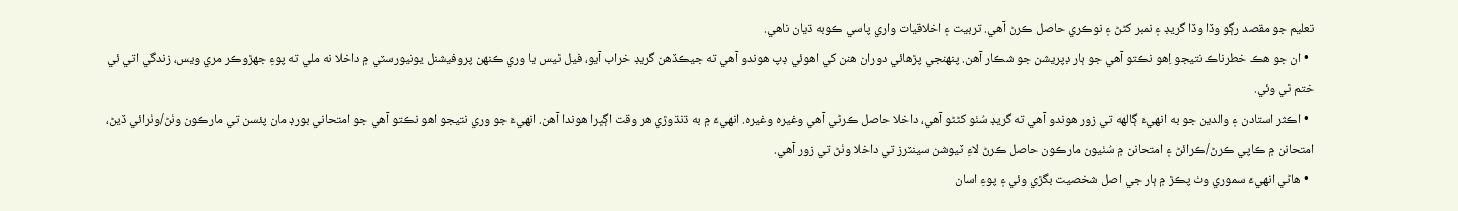تعليم جو مقصد رڳو وڏا وڏا گريڊ ۽ نمبر کڻڻ ۽ نوڪري حاصل ڪرڻ آهي. تربيت ۽ اخلاقيات واري پاسي ڪوبه ڌيان ناهي.
  • ان جو هڪ خطرناڪ نتيجو اِهو نڪتو آهي جو ٻار ڊپريشن جو شڪار آهن. پنهنجي پڙهائي دوران هنن کي اهوئي ڊپ هوندو آهي ته جيڪڏهن گريڊ خراب آيو، فيل ٿيس يا وري ڪنهن پروفيشنل يونيورسٽي ۾ داخلا نه ملي ته پوءِ جهڙوڪر مري ويس، زندگي اتي ئي ختم ٿي وئي.
  • اڪثر استادن ۽ والدين جو به انهيءَ ڳالهه تي زور هوندو آهي ته گريڊ سُٺو کڻڻو آهي، داخلا حاصل ڪرڻي آهي وغيره وغيره. انهيءَ ۾ به ڌنڌوڙي هر وقت اڳڀرا هوندا آهن. انهيءَ جو وري نتيجو اهو نڪتو آهي جو امتحاني بورڊ مان پئسن تي مارڪون وٺڻ/وٺرائي ڏيڻ، امتحانن ۾ ڪاپي ڪرڻ/ڪرائڻ ۽ امتحانن ۾ سُٺيون مارڪون حاصل ڪرڻ لاءِ ٽيوشن سينٽرز تي داخلا وٺڻ تي زور آهي.
  • هاڻي انهيءَ سموري وٺ پڪڙ ۾ ٻار جي اصل شخصيت بگڙي وئي ۽ پوءِ اسان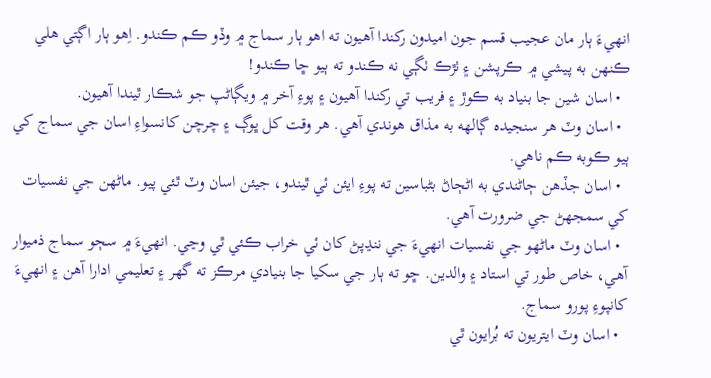انهيءَ ٻار مان عجيب قسم جون اميدون رکندا آهيون ته اهو ٻار سماج ۾ وڏو ڪم ڪندو. اِهو ٻار اڳتي هلي ڪنهن به پيشي ۾ ڪرپشن ۽ ٺڙڪ ٺڳي نه ڪندو ته ٻيو ڇا ڪندو!
  • اسان شين جا بنياد به ڪوڙ ۽ فريب تي رکندا آهيون ۽ پوءِ آخر ۾ ويڳاڻپ جو شڪار ٿيندا آهيون.
  • اسان وٽ هر سنجيده ڳالهه به مذاق هوندي آهي. هر وقت کل ڀوڳ ۽ چرچن کانسواءِ اسان جي سماج کي ٻيو ڪوبه ڪم ناهي.
  • اسان جڏهن ڄاڻندي به اڻڄاڻ بڻباسين ته پوءِ ايئن ئي ٿيندو، جيئن اسان وٽ ٿئي پيو. ماڻهن جي نفسيات کي سمجهڻ جي ضرورت آهي.
  • اسان وٽ ماڻهو جي نفسيات انهيءَ جي ننڍپڻ کان ئي خراب ڪئي ٿي وڃي. انهيءَ ۾ سڄو سماج ذميوار آهي، خاص طور تي استاد ۽ والدين. ڇو ته ٻار جي سکيا جا بنيادي مرڪز ته گهر ۽ تعليمي ادارا آهن ۽ انهيءَ کانپوءِ پورو سماج.
  • اسان وٽ ايتريون ته بُرايون ٿي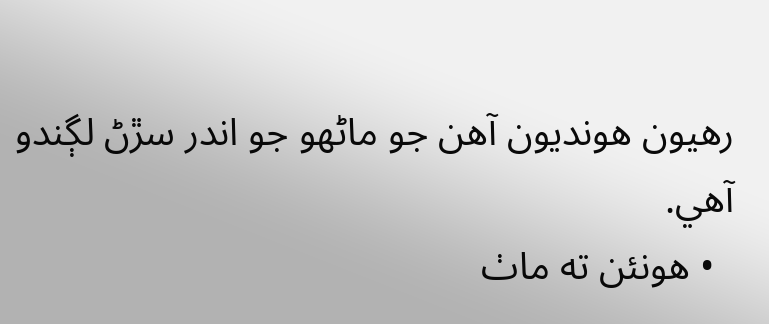رهيون هونديون آهن جو ماڻهو جو اندر سڙڻ لڳندو آهي.
  • هونئن ته ماٺ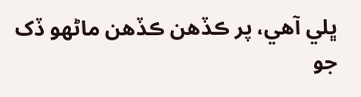ڀلي آهي، پر ڪڏهن ڪڏهن ماڻهو ڏک جو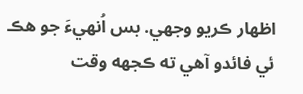اظهار ڪريو وجهي. بس اُنهيءَ جو هڪ ئي فائدو آهي ته ڪجهه وقت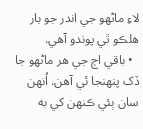لاءِ ماڻهو جي اندر جو بار هلڪو ٿي پوندو آهي.
  • باقي اڄ جي هر ماڻهو جا ڏک پنهنجا ئي آهن. اُنهن سان ٻئي ڪنهن کي به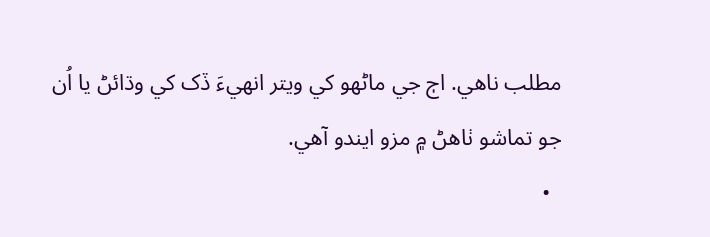مطلب ناهي. اڄ جي ماڻهو کي ويتر انهيءَ ڏک کي وڌائڻ يا اُن جو تماشو ٺاهڻ ۾ مزو ايندو آهي.
  •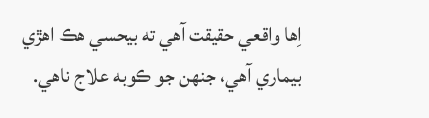اِها واقعي حقيقت آهي ته بيحسي هڪ اهڙي بيماري آهي، جنهن جو ڪوبه علاج ناهي.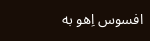افسوس اِهو به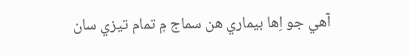آهي جو اِها بيماري هن سماج ۾ تمام تيزي سان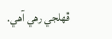ڦهلجي رهي آهي.